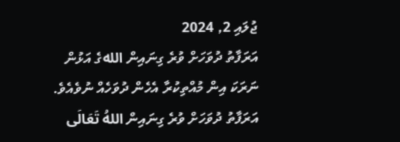ޖުލައި 2, 2024
އަރަފާތު ދުވަހަށް ވުރެ ގިނައިން اللهގެ އަޅުން ނަރަކަ އިން މުއްތިކުރާ އެހެން ދުވަހެއް ނުވެއެވެ.
އަރަފާތު ދުވަހަށް ވުރެ ގިނައިން اللهُ تَعَالَى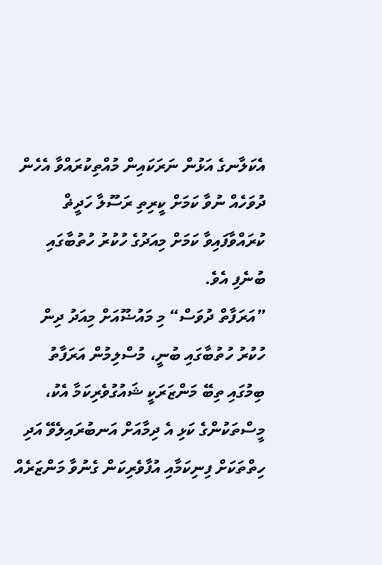އެކަލާނގެ އަޅުން ނަރަކައިން މުއްތިކުރައްވާ އެހެން ދުވަހެއް ނުވާ ކަމަށް ކީރިތި ރަސޫލާ ހަދީޡް ކުރައްވާފައިވާ ކަމަށް މިއަދުގެ ހުކުރު ހުތުބާގައި ބުނެފި އެވެ.
”އަރަފާތް ދުވަސް“ މި މައުޟޫއަށް މިއަދު ދިން ހުކުރު ހުތުބާގައި ބުނީ، މުސްލިމުން އަރަފާތު ބިމުގައި ތިބޭ މަންޒަރަކީ ޝައުގުވެރިކަމާ އެކު، މީސްތަކުންގެ ކަޅި އެ ދިމާއަށް އަނބުރައިލެވޭ އަދި ހިތްތަކަށް ފިނިކަމާއި އުފާވެރިކަން ގެނުވާ މަންޒަރެއް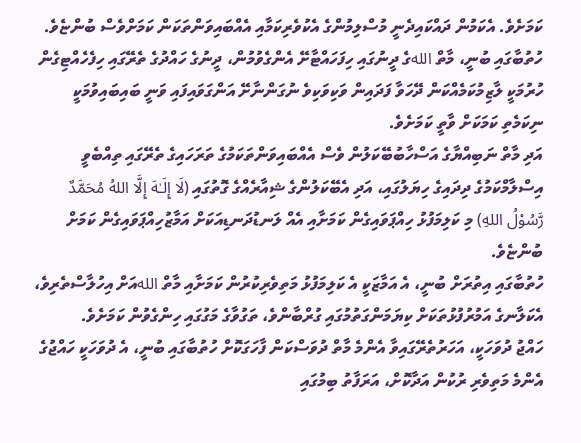ކަމަށެވެ. އެކަމުން ދައްކައިދެނީ މުސްލިމުންގެ އެކުވެރިކަމާއި އެއްބައިވަންތަކަން ކަމަށްވެސް ބުންޏެވެ.
ހުތުބާގައި ބުނީ، މާތް اللهގެ ދީނުގައި ހިފަހައްޓާށޭ އެންގެވުމުން، ދީނުގެ ހައްދުގެ ތެރޭގައި ހިފެހެއްޓިގެން ހުރުމަކީ ލާޒިމުކަމެއްކަން ދޭހަވާ ފަދައިން ވަކިވަކިވެ ނުގަންނާށޭ އަންގަވައިފައި ވަނީ ބައިބައިވުމަކީ ނިކަމެތި ކަމަކަށް ވާތީ ކަމަށެވެ.
އަދި މާތް ނަބިއްޔާގެ އަސްހާބުބޭކަލުން ވެސް އެއްބައިވަންތަކަމުގެ ތަރަހައިގެ ތެރޭގައި ތިއްބެވީ އިސްލާމްކަމުގެ ދިދައިގެ ހިޔަލުގައި، އަދި އެބޭކަލުންގެ ޝިއާރެއްގެ ގޮތުގައި (لَا إِلَـٰهَ إِلَّا اللهُ مُحَمَّدٌ رَّسُوْلُ اللهِ) މި ކަލިމަފުޅު ހިއްޕަވައިގެން ކަމަށާއި އެއް ލަނޑުދަނޑިއަކަށް އަމާޒުހިއްޕަވައިގެން ކަމަށް ބުންޏެވެ.
ހުތުބާގައި އިތުރަށް ބުނީ، އެ އަމާޒަކީ އެ ކަލިމަފުޅު މަތިވެރިކުރުން ކަމަށާއި މާތް اللهއަށް އިހުލާސްތެރިވެ، އެކަލާނގެ އަމުރުފުޅުތަކަށް ކިޔަމަންގަތުމުގައި ގުރްބާންވެ، ތަގުވާގެ މަގުގައި ހިންގެވުން ކަމަށެވެ.
ހައްޖު ދުވަހަކީ، އަހަރުތެރޭގައިވާ އެންމެ މާތް ދުވަސްކަން ފާހަގަކޮށް ހުތުބާގައި ބުނީ، އެ ދުވަހަކީ ހައްޖުގެ އެންމެ މަތިވެރި ރުކުން އަދާކޮށް، އަރަފާތު ބިމުގައި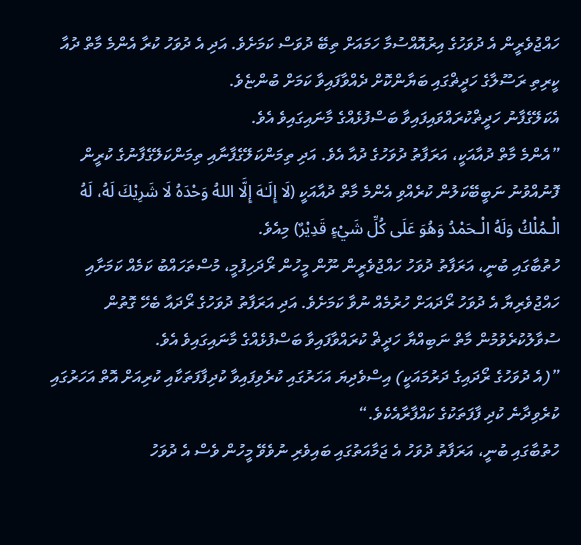ހައްޖުވެރީން އެ ދުވަހުގެ އިރުއޮއްސުމާ ހަމައަށް ތިބޭ ދުވަސް ކަމަށެވެ. އަދި އެ ދުވަހު ކުރާ އެންމެ މާތް ދުއާ ކީރިތި ރަސޫލާގެ ހަދީޡްގައި ބަޔާންކޮށް ދެއްވާފައިވާ ކަމަށް ބުންޏެވެ.
އެކަލޭގެފާނު ހަދީޡްކުރައްވައިފައިވާ ބަސްފުޅެއްގެ މާނައިގައިވެ އެވެ.
”އެންމެ މާތް ދުއާއަކީ، އަރަފާތު ދުވަހުގެ ދުއާ އެވެ. އަދި ތިމަންކަލޭގެފާނާއި ތިމަންކަލޭގެފާނުގެ ކުރީން ފޮނުއްވުނު ނަބީބޭކަލުން ކުރެއްވި އެންމެ މާތް ދުއާއަކީ (لَا إِلَـٰهَ إِلَّا اللهُ وَحْدَهُ لَا شَرِيْكَ لَهُ، لَهُ الْـمُلْكُ وَلَهُ الْـحَمْدُ وَهُوَ عَلَى كُلِّ شَيْءٍ قَدِيْرٌ) މިއެވެ.
ހުތުބާގައި ބުނީ، އަރަފާތު ދުވަހު ހައްޖުވެރީން ނޫން މީހުން ރޯދަހިފުމީ، މުސްތަހައްބު ކަމެއް ކަމަށާއި ހައްޖުވެރިޔާ އެ ދުވަހު ރޯދައަށް ހުރުމެއް ނުވާ ކަމަށެވެ. އަދި އަރަފާތު ދުވަހުގެ ރޯދައާ ބެހޭ ގޮތުން ސުވާލުކުރެވުމުން މާތް ނަބިއްޔާ ހަދީޡް ކުރައްވާފައިވާ ބަސްފުޅެއްގެ މާނައިގައިވެ އެވެ.
”(އެ ދުވަހުގެ ރޯދައިގެ ދަރުމައަކީ) އިސްވެދިޔަ އަހަރުގައި ކުރެވިފައިވާ ކުދިފާފަތަކާއި ކުރިއަށް އޮތް އަހަރުގައި ކުރެވިދާނެ ކުދި ފާފަތަކުގެ ކައްފާރާއެކެވެ.“
ހުތުބާގައި ބުނީ، އަރަފާތު ދުވަހު އެ ޖަމާއަތުގައި ބައިވެރި ނުވެވޭ މީހުން ވެސް އެ ދުވަހު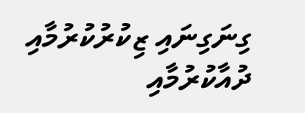ގިނަގިނައި ޒިކުރުކުރުމާއި ދުއާކުރުމާއި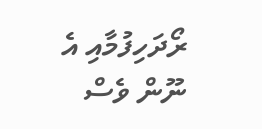ރޯދަހިފުމާއި އެ ނޫން ވެސް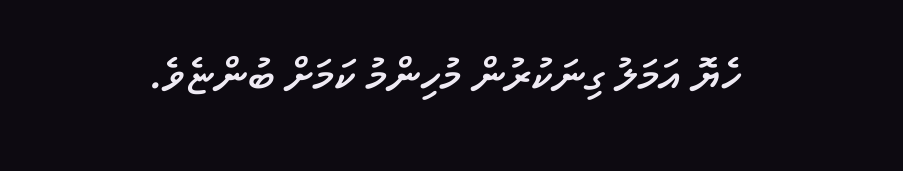ހެޔޮ އަމަލު ގިނަކުރުން މުހިންމު ކަމަށް ބުންޏެވެ.